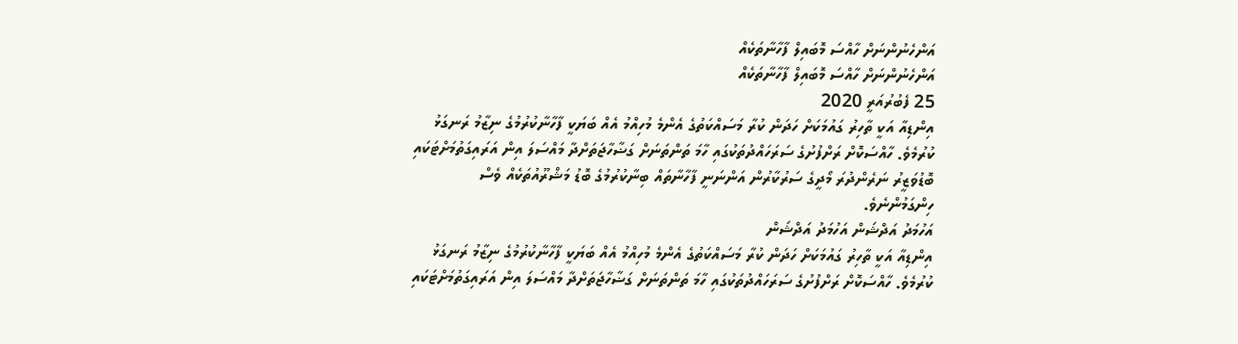އަންހެނުންނަށް ހާއްސަ މޮބައިލް ފާހާނާތަކެއް
އަންހެނުންނަށް ހާއްސަ މޮބައިލް ފާހާނާތަކެއް
25 ފެބުރުއަރީ 2020
އިންޑިއާ އަކީ ތާހިރު ގައުމަކަށް ހަދަން ކުރާ މަސައްކަތުގެ އެންމެ މުހިއްމު އެއް ބަޔަކީ ފާހާނާކުރުމުގެ ނިޒާމު ރަނގަޅު ކުރުމެވެ. ހާއްސަކޮށް ރަށްފުށުގެ ސަރަހައްދުތަކުގައި ހާމަ ތަންތަނަށް ގަޟާހާޖަތަށްދާ މައްސަލަ އިން އަރައިގަތުމަށްޓަކައި ބޮޑުވަޒީރު ނަރެންދުރަ މޯދީގެ ސަރުކާރުން އަންނަނީ ފާހާނާތައް ބިނާކުރުމުގެ ބޮޑު މަޝްރޫއުތަކެއް ވެސް ހިންގަމުންނެވެ.
އަހުމަދު އަދްޝަން އަހުމަދު އަދްޝަން
އިންޑިއާ އަކީ ތާހިރު ގައުމަކަށް ހަދަން ކުރާ މަސައްކަތުގެ އެންމެ މުހިއްމު އެއް ބަޔަކީ ފާހާނާކުރުމުގެ ނިޒާމު ރަނގަޅު ކުރުމެވެ. ހާއްސަކޮށް ރަށްފުށުގެ ސަރަހައްދުތަކުގައި ހާމަ ތަންތަނަށް ގަޟާހާޖަތަށްދާ މައްސަލަ އިން އަރައިގަތުމަށްޓަކައި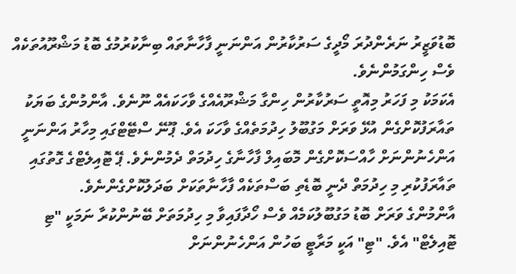ބޮޑުވަޒީރު ނަރެންދުރަ މޯދީގެ ސަރުކާރުން އަންނަނީ ފާހާނާތައް ބިނާކުރުމުގެ ބޮޑު މަޝްރޫއުތަކެއް ވެސް ހިންގަމުންނެވެ.
އެކަމަކު މި ފަހަރު މިއޮތީ ސަރުކާރުން ހިންގާ މަޝްރޫއެއްގެ ވާހަކައެއް ނޫނެވެ. އާންމުންގެ ބަޔަކު ތައާރަފުކޮށްގެން އުޅޭ ވަރަށް މަގުބޫލު ހިދުމަތެއްގެ ވާހަކަ އެވެ. ޕޫނޭ ސްޓޭޓްގައި މިހާރު އަންނަނީ އަންހެނުންނަށް ހާއްސަކޮށްގެން މޮބައިލް ފާހާނާގެ ހިދުމަތް ދެމުންނެވެ. ޕޭ ޓޮއިލެޓްގެ ގޮތުގައި ތައާރަފުކުރި މި ހިދުމަތް ދެނީ ބޮޑެތި ބަސްތަކެއް ފާހާނާތަކަށް ބަދަލުކޮށްގެންނެވެ.
އާންމުންގެ ވަރަށް ބޮޑު މަގުބޫލުކަމެއް ވެސް ހޯދާފައިވާ މި ހިދުމަތަށް ބޭނުންކުރާ ނަމަކީ "ޓި ޓޮއިލެޓް" އެވެ. "ޓި" އަކީ މަރާޓީ ބަހުން އަންހެނުންނަށް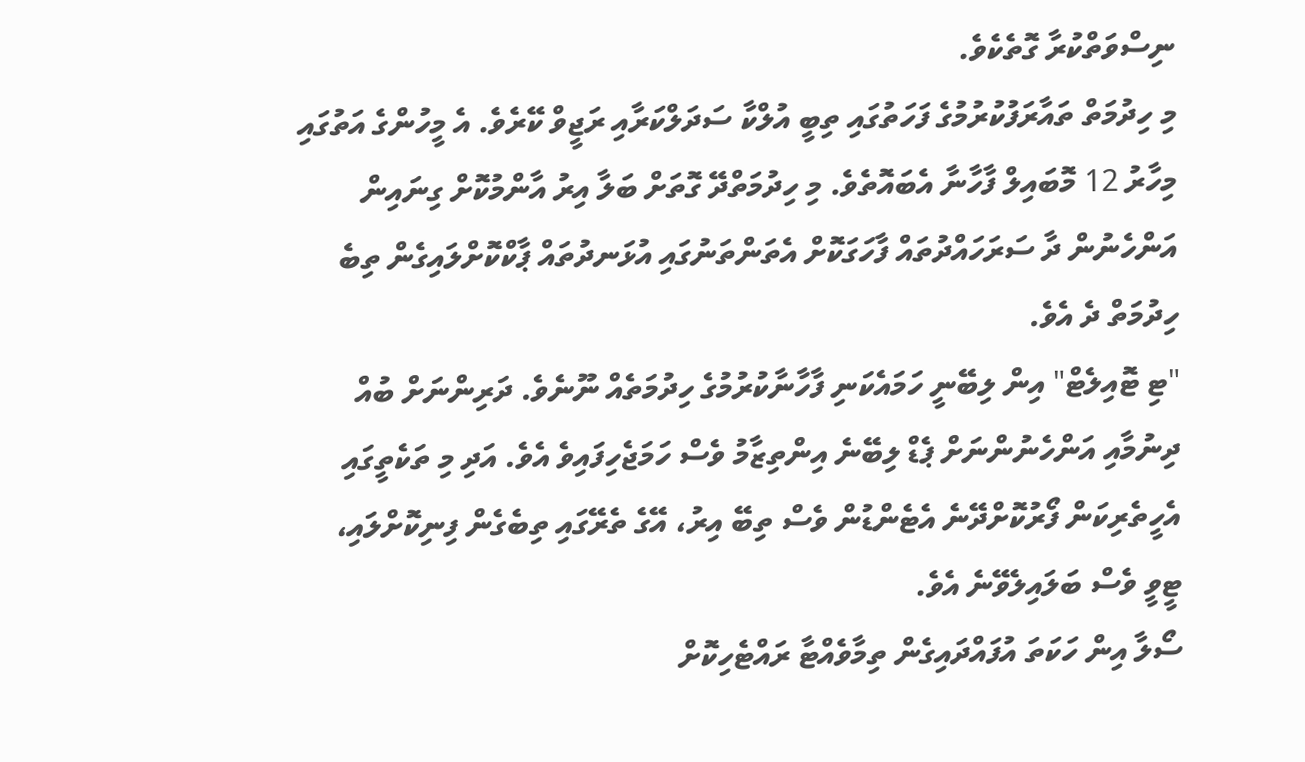ނިސްވަތްކުރާ ގޮތެކެވެ.
މި ހިދުމަތް ތައާރަފުކުރުމުގެ ފަހަތުގައި ތިބީ އުލްކާ ސަދަލްކަރާއި ރަޖީވް ކޭރެވެ. އެ މީހުންގެ އަތުގައި މިހާރު 12 މޮބައިލް ފާހާނާ އެބައޮތެވެ. މި ހިދުމަތްދޭ ގޮތަށް ބަލާ އިރު އާންމުކޮށް ގިނައިން އަންހެނުން ދާ ސަރަހައްދުތައް ފާހަގަކޮށް އެތަންތަނުގައި އުޅަނދުތައް ޕާކްކޮށްލައިގެން ތިބެ ހިދުމަތް ދެ އެވެ.
"ޓި ޓޮއިލެޓް" އިން ލިބޭނީ ހަމައެކަނި ފާހާނާކުރުމުގެ ހިދުމަތެއް ނޫނެވެ. ދަރިންނަށް ބުއް ދިނުމާއި އަންހެނުންނަށް ޕެޑް ލިބޭނެ އިންތިޒާމު ވެސް ހަމަޖެހިފައިވެ އެވެ. އަދި މި ތަކެތީގައި އެހީތެރިކަން ފޯރުކޮށްދޭނެ އެޓެންޑުން ވެސް ތިބޭ އިރު، އޭގެ ތެރޭގައި ތިބެގެން ފިނިކޮށްލައި، ޓީވީ ވެސް ބަލައިލެވޭނެ އެވެ.
ސޯލާ އިން ހަކަތަ އުފައްދައިގެން ތިމާވެއްޓާ ރައްޓެހިކޮށް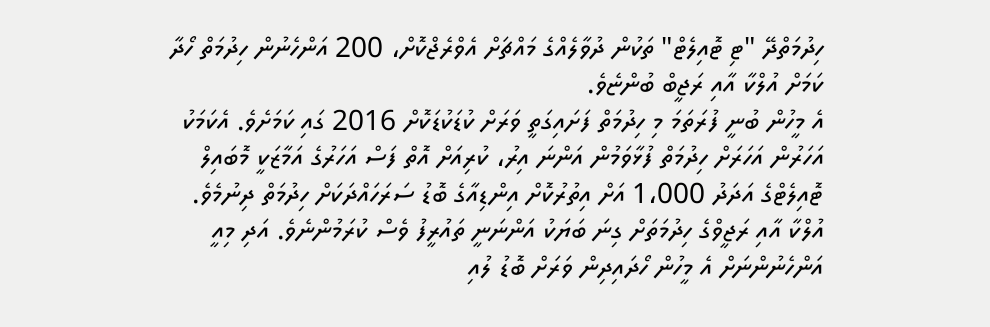ހިދުމަތްދޭ "ޓި ޓޮއިލެޓް" ތަކުން ދުވާލެއްގެ މައްޗަށް އެވްރެޖްކޮށް، 200 އަންހެނުން ހިދުމަތް ހޯދާ ކަމަށް އުލްކާ އާއި ރަޖީބް ބުންޏެވެ.
އެ މީހުން ބުނީ ފުރަތަމަ މި ހިދުމަތް ފަށައިގަތީ ވަރަށް ކުޑަކުޑަކޮށް 2016 ގައި ކަމަށެވެ. އެކަމަކު އަހަރުން އަހަރަށް ހިދުމަތް ފުޅާވަމުން އަންނަ އިރު، ކުރިއަށް އޮތް ފަސް އަހަރުގެ އަމާޒަކީ މޮބައިލް ޓޮއިލެޓްގެ އަދަދު 1،000 އަށް އިތުރުކޮށް އިންޑިއާގެ ބޮޑު ސަރަހައްދަކަށް ހިދުމަތް ދިނުމެވެ.
އުލްކާ އާއި ރަޖީވްގެ ހިދުމަތަށް ގިނަ ބަޔަކު އަންނަނީ ތައުރީފު ވެސް ކުރަމުންނެވެ. އަދި މިއީ އަންހެނުންނަށް އެ މީހުން ހޯދައިދިން ވަރަށް ބޮޑު ލުއި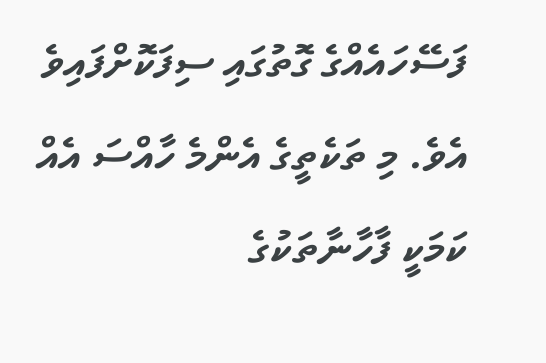ފަސޭހައެއްގެ ގޮތުގައި ސިފަކޮށްފައިވެ އެވެ. މި ތަކެތީގެ އެންމެ ހާއްސަ އެއް ކަމަކީ ފާހާނާތަކުގެ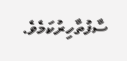ސާފުތާހިރުކަމެވެ.